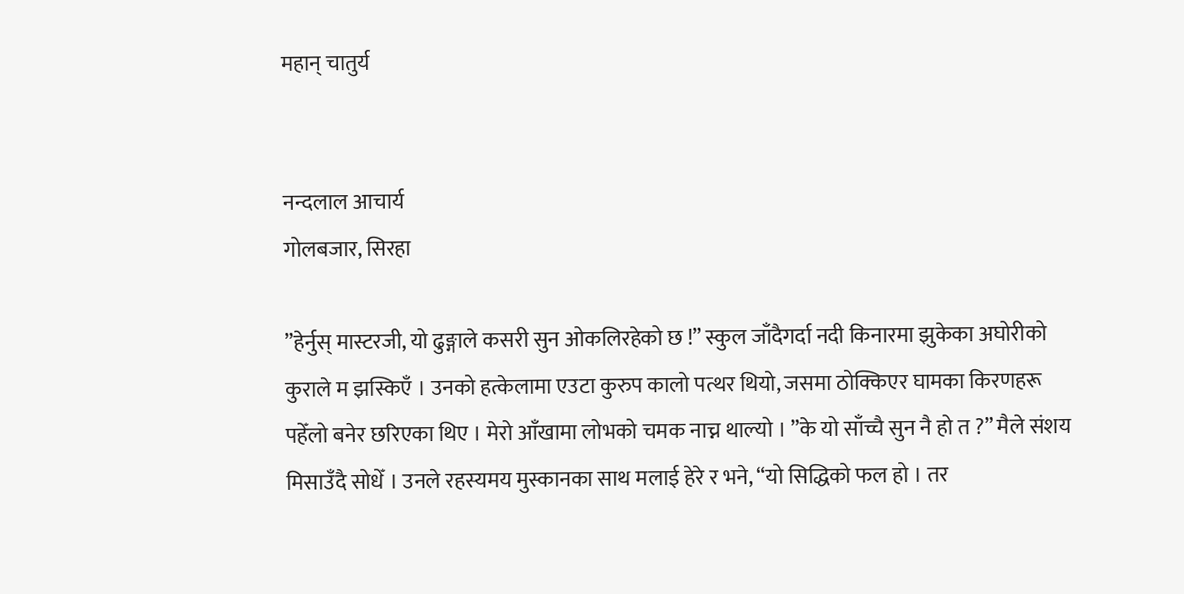महान् चातुर्य


नन्दलाल आचार्य
गोलबजार, सिरहा

”हेर्नुस् मास्टरजी, यो ढुङ्गाले कसरी सुन ओकलिरहेको छ !” स्कुल जाँदैगर्दा नदी किनारमा झुकेका अघोरीको कुराले म झस्किएँ । उनको हत्केलामा एउटा कुरुप कालो पत्थर थियो, जसमा ठोक्किएर घामका किरणहरू पहेँलो बनेर छरिएका थिए । मेरो आँखामा लोभको चमक नाच्न थाल्यो । ”के यो साँच्चै सुन नै हो त ?” मैले संशय मिसाउँदै सोधेँ । उनले रहस्यमय मुस्कानका साथ मलाई हेरे र भने, “यो सिद्धिको फल हो । तर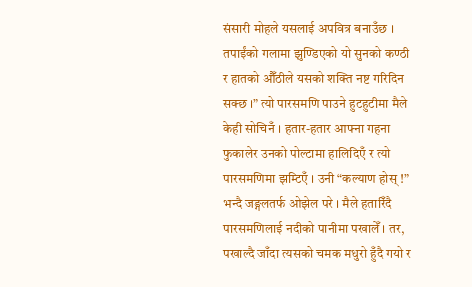संसारी मोहले यसलाई अपवित्र बनाउँछ । तपाईंको गलामा झुण्डिएको यो सुनको कण्ठी र हातको औँठीले यसको शक्ति नष्ट गरिदिन सक्छ ।” त्यो पारसमणि पाउने हुटहुटीमा मैले केही सोचिनँ । हतार-हतार आफ्ना गहना फुकालेर उनको पोल्टामा हालिदिएँ र त्यो पारसमणिमा झम्टिएँ । उनी “कल्याण होस् !” भन्दै जङ्गलतर्फ ओझेल परे । मैले हतारिँदै पारसमणिलाई नदीको पानीमा पखालेँ । तर, पखाल्दै जाँदा त्यसको चमक मधुरो हुँदै गयो र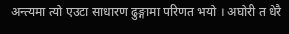अन्त्यमा त्यो एउटा साधारण ढुङ्गामा परिणत भयो । अघोरी त धेरै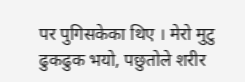पर पुगिसकेका थिए । मेरो मुटु ढुकढुक भयो, पछुतोले शरीर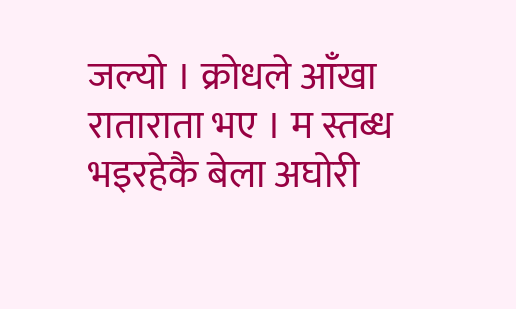जल्यो । क्रोधले आँखा राताराता भए । म स्तब्ध भइरहेकै बेला अघोरी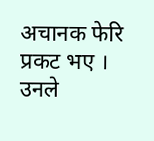अचानक फेरि प्रकट भए । उनले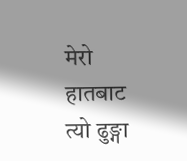मेरो हातबाट त्यो ढुङ्गा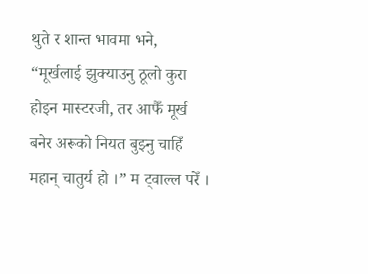थुते र शान्त भावमा भने, “मूर्खलाई झुक्याउनु ठूलो कुरा होइन मास्टरजी, तर आफैँ मूर्ख बनेर अरूको नियत बुझ्नु चाहिँ महान् चातुर्य हो ।” म ट्वाल्ल परेँ ।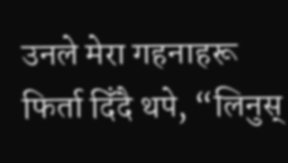उनले मेरा गहनाहरू फिर्ता दिँदै थपे, “लिनुस्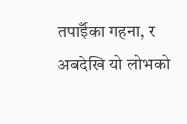तपाईँका गहना, र अबदेखि यो लोभको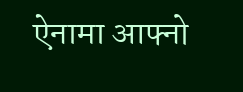ऐनामा आफ्नो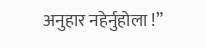अनुहार नहेर्नुहोला !”